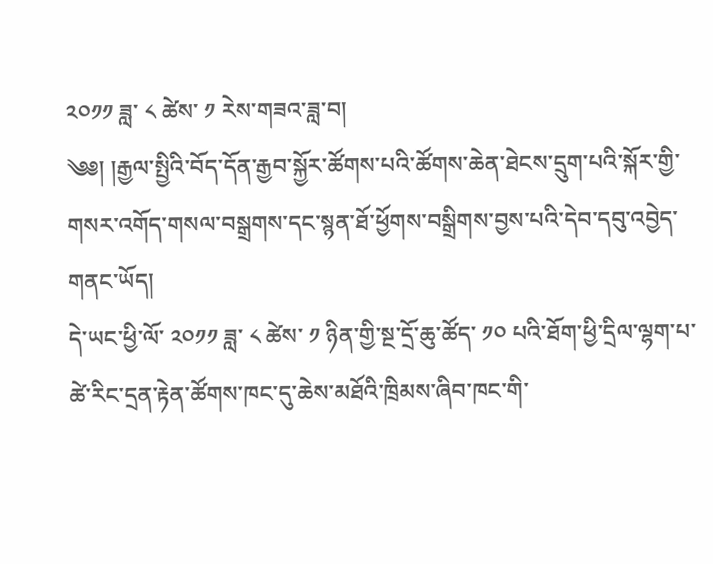༢༠༡༡ ཟླ་ ༨ ཚེས་ ༡ རེས་གཟའ་ཟླ་བ།
༄༅། །རྒྱལ་སྤྱིའི་བོད་དོན་རྒྱབ་སྐྱོར་ཚོགས་པའི་ཚོགས་ཆེན་ཐེངས་དྲུག་པའི་སྐོར་གྱི་གསར་འགོད་གསལ་བསྒྲགས་དང་སྙན་ཐོ་ཕྱོགས་བསྒྲིགས་བྱས་པའི་དེབ་དབུ་འབྱེད་གནང་ཡོད།
དེ་ཡང་ཕྱི་ལོ་ ༢༠༡༡ ཟླ་ ༨ ཚེས་ ༡ ཉིན་གྱི་སྔ་དྲོ་ཆུ་ཚོད་ ༡༠ པའི་ཐོག་ཕྱི་དྲིལ་ལྷག་པ་ཚེ་རིང་དྲན་རྟེན་ཚོགས་ཁང་དུ་ཆེས་མཐོའི་ཁྲིམས་ཞིབ་ཁང་གི་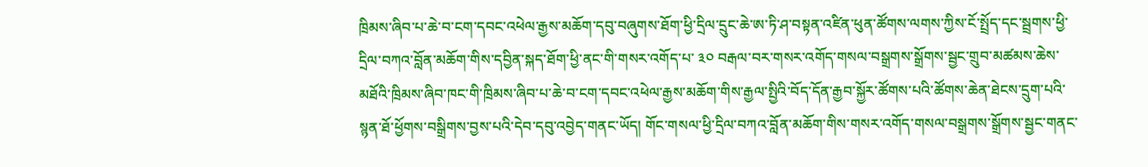ཁྲིམས་ཞིབ་པ་ཆེ་བ་ངག་དབང་འཕེལ་རྒྱས་མཆོག་དབུ་བཞུགས་ཐོག་ཕྱི་དྲིལ་དྲུང་ཆེ་ཨ་ཏི་ཤ་བསྟན་འཛིན་ཕུན་ཚོགས་ལགས་ཀྱིས་ངོ་སྤྲོད་དང་སྦྲགས་ཕྱི་དྲིལ་བཀའ་བློན་མཆོག་གིས་དབྱིན་སྐད་ཐོག་ཕྱི་ནང་གི་གསར་འགོད་པ་ ༣༠ བརྒལ་བར་གསར་འགོད་གསལ་བསྒྲགས་སྒྲོགས་སྦྱང་གྲུབ་མཚམས་ཆེས་མཐོའི་ཁྲིམས་ཞིབ་ཁང་གི་ཁྲིམས་ཞིབ་པ་ཆེ་བ་ངག་དབང་འཕེལ་རྒྱས་མཆོག་གིས་རྒྱལ་སྤྱིའི་བོད་དོན་རྒྱབ་སྐྱོར་ཚོགས་པའི་ཚོགས་ཆེན་ཐེངས་དྲུག་པའི་སྙན་ཐོ་ཕྱོགས་བསྒྲིགས་བྱས་པའི་དེབ་དབུ་འབྱེད་གནང་ཡོད། གོང་གསལ་ཕྱི་དྲིལ་བཀའ་བློན་མཆོག་གིས་གསར་འགོད་གསལ་བསྒྲགས་སྒྲོགས་སྦྱང་གནང་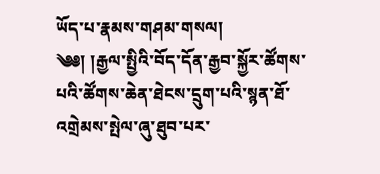ཡོད་པ་རྣམས་གཤམ་གསལ།
༄༅། །རྒྱལ་སྤྱིའི་བོད་དོན་རྒྱབ་སྐྱོར་ཚོགས་པའི་ཚོགས་ཆེན་ཐེངས་དྲུག་པའི་སྙན་ཐོ་འགྲེམས་སྤེལ་ཞུ་ཐུབ་པར་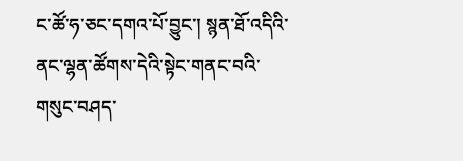ང་ཚོ་ཧ་ཅང་དགའ་པོ་བྱུང་། སྙན་ཐོ་འདིའི་ནང་ལྷན་ཚོགས་དེའི་སྟེང་གནང་བའི་གསུང་བཤད་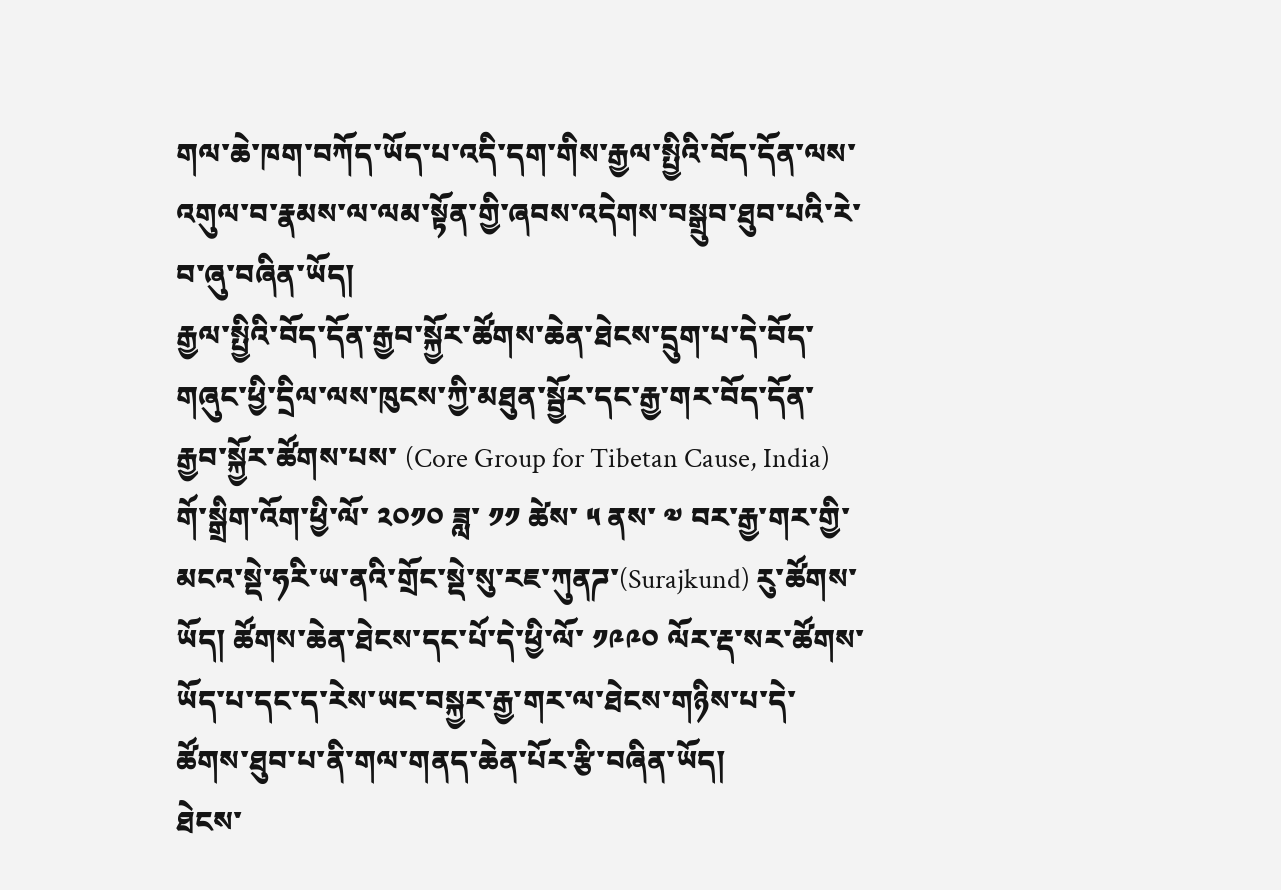གལ་ཆེ་ཁག་བཀོད་ཡོད་པ་འདི་དག་གིས་རྒྱལ་སྤྱིའི་བོད་དོན་ལས་འགུལ་བ་རྣམས་ལ་ལམ་སྟོན་གྱི་ཞབས་འདེགས་བསྒྲུབ་ཐུབ་པའི་རེ་བ་ཞུ་བཞིན་ཡོད།
རྒྱལ་སྤྱིའི་བོད་དོན་རྒྱབ་སྐྱོར་ཚོགས་ཆེན་ཐེངས་དྲུག་པ་དེ་བོད་གཞུང་ཕྱི་དྲིལ་ལས་ཁུངས་ཀྱི་མཐུན་སྦྱོར་དང་རྒྱ་གར་བོད་དོན་རྒྱབ་སྐྱོར་ཚོགས་པས་ (Core Group for Tibetan Cause, India) གོ་སྒྲིག་འོག་ཕྱི་ལོ་ ༢༠༡༠ ཟླ་ ༡༡ ཚེས་ ༥ ནས་ ༧ བར་རྒྱ་གར་གྱི་མངའ་སྡེ་ཧརི་ཡ་ནའི་གྲོང་སྡེ་སུ་རཇ་ཀུནཌ་(Surajkund) རུ་ཚོགས་ཡོད། ཚོགས་ཆེན་ཐེངས་དང་པོ་དེ་ཕྱི་ལོ་ ༡༩༩༠ ལོར་རྡ་སར་ཚོགས་ཡོད་པ་དང་ད་རེས་ཡང་བསྐྱར་རྒྱ་གར་ལ་ཐེངས་གཉིས་པ་དེ་ཚོགས་ཐུབ་པ་ནི་གལ་གནད་ཆེན་པོར་རྩི་བཞིན་ཡོད།
ཐེངས་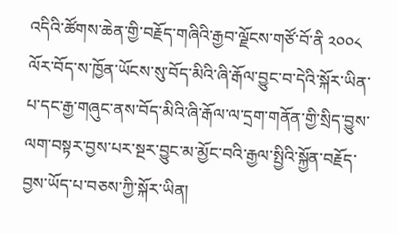འདིའི་ཚོགས་ཆེན་གྱི་བརྗོད་གཞིའི་རྒྱབ་ལྗོངས་གཙོ་བོ་ནི ༢༠༠༨ ལོར་བོད་ས་ཁྱོན་ཡོངས་སུ་བོད་མིའི་ཞི་རྒོལ་བྱུང་བ་དེའི་སྐོར་ཡིན་པ་དང་རྒྱ་གཞུང་ནས་བོད་མིའི་ཞི་རྒོལ་ལ་དྲག་གནོན་གྱི་སྲིད་བྱུས་ལག་བསྟར་བྱས་པར་སྔར་བྱུང་མ་མྱོང་བའི་རྒྱལ་སྤྱིའི་སྐྱོན་བརྗོད་བྱས་ཡོད་པ་བཅས་ཀྱི་སྐོར་ཡིན།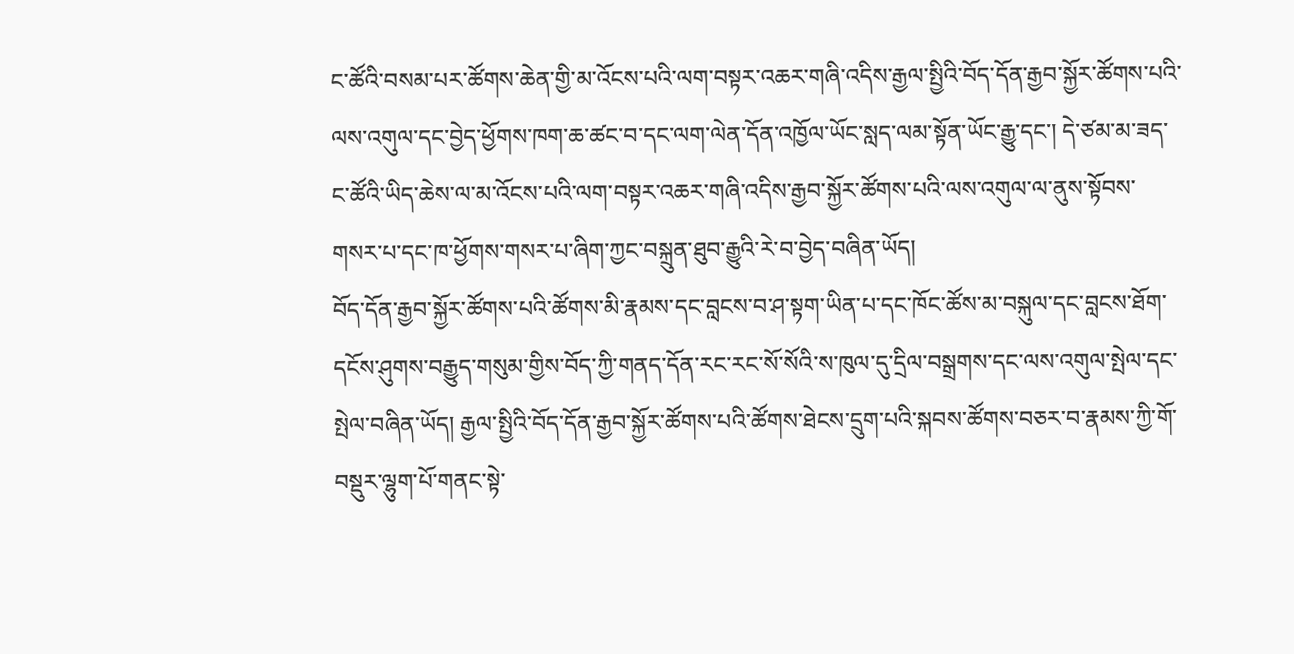ང་ཚོའི་བསམ་པར་ཚོགས་ཆེན་གྱི་མ་འོངས་པའི་ལག་བསྟར་འཆར་གཞི་འདིས་རྒྱལ་སྤྱིའི་བོད་དོན་རྒྱབ་སྐྱོར་ཚོགས་པའི་ལས་འགུལ་དང་བྱེད་ཕྱོགས་ཁག་ཆ་ཚང་བ་དང་ལག་ལེན་དོན་འཁྱོལ་ཡོང་སླད་ལམ་སྟོན་ཡོང་རྒྱུ་དང་། དེ་ཙམ་མ་ཟད་ང་ཚོའི་ཡིད་ཆེས་ལ་མ་འོངས་པའི་ལག་བསྟར་འཆར་གཞི་འདིས་རྒྱབ་སྐྱོར་ཚོགས་པའི་ལས་འགུལ་ལ་ནུས་སྟོབས་གསར་པ་དང་ཁ་ཕྱོགས་གསར་པ་ཞིག་ཀྱང་བསྐྲུན་ཐུབ་རྒྱུའི་རེ་བ་བྱེད་བཞིན་ཡོད།
བོད་དོན་རྒྱབ་སྐྱོར་ཚོགས་པའི་ཚོགས་མི་རྣམས་དང་བླངས་བ་ཤ་སྟག་ཡིན་པ་དང་ཁོང་ཚོས་མ་བསྐུལ་དང་བླངས་ཐོག་དངོས་ཤུགས་བརྒྱུད་གསུམ་གྱིས་བོད་ཀྱི་གནད་དོན་རང་རང་སོ་སོའི་ས་ཁུལ་དུ་དྲིལ་བསྒྲགས་དང་ལས་འགུལ་སྤེལ་དང་སྤེལ་བཞིན་ཡོད། རྒྱལ་སྤྱིའི་བོད་དོན་རྒྱབ་སྐྱོར་ཚོགས་པའི་ཚོགས་ཐེངས་དྲུག་པའི་སྐབས་ཚོགས་བཅར་བ་རྣམས་ཀྱི་གོ་བསྡུར་ལྷུག་པོ་གནང་སྟེ་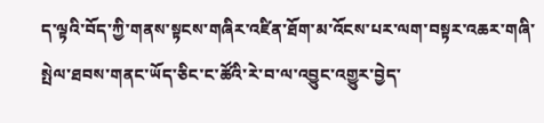ད་ལྟའི་བོད་ཀྱི་གནས་སྟངས་གཞིར་འཛིན་ཐོག་མ་འོངས་པར་ལག་བསྟར་འཆར་གཞི་སྤེལ་ཐབས་གནང་ཡོད་ཅིང་ང་ཚོའི་རེ་བ་ལ་འབྱུང་འགྱུར་བྱེད་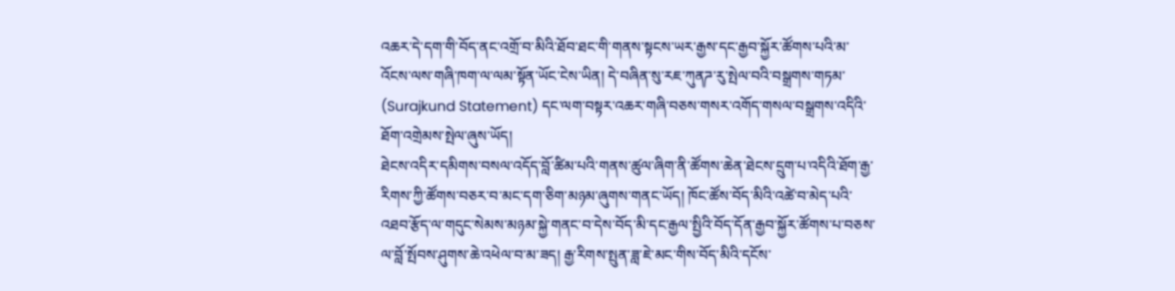འཆར་དེ་དག་གི་བོད་ནང་འགྲོ་བ་མིའི་ཐོབ་ཐང་གི་གནས་སྟངས་ཡར་རྒྱས་དང་རྒྱབ་སྐྱོར་ཚོགས་པའི་མ་འོངས་ལས་གཞི་ཁག་ལ་ལམ་སྟོན་ཡོང་ངེས་ཡིན། དེ་བཞིན་སུ་རཇ་ཀུནཌ་རུ་སྤེལ་བའི་བསྒྲགས་གཏམ་ (Surajkund Statement) དང་ལག་བསྟར་འཆར་གཞི་བཅས་གསར་འགོད་གསལ་བསྒྲགས་འདིའི་ཐོག་འགྲེམས་སྤེལ་ཞུས་ཡོད།
ཐེངས་འདིར་དམིགས་བསལ་འདོད་བློ་ཚིམ་པའི་གནས་ཚུལ་ཞིག་ནི་ཚོགས་ཆེན་ཐེངས་དྲུག་པ་འདིའི་ཐོག་རྒྱ་རིགས་ཀྱི་ཚོགས་བཅར་བ་མང་དག་ཅིག་མཉམ་ཞུགས་གནང་ཡོད། ཁོང་ཚོས་བོད་མིའི་འཚེ་བ་མེད་པའི་འཐབ་རྩོད་ལ་གདུང་སེམས་མཉམ་སྐྱེ་གནང་བ་དེས་བོད་མི་དང་རྒྱལ་སྤྱིའི་བོད་དོན་རྒྱབ་སྐྱོར་ཚོགས་པ་བཅས་ལ་བློ་སྤོབས་ཤུགས་ཆེ་འཕེལ་བ་མ་ཟད། རྒྱ་རིགས་སྤུན་ཟླ་ཇེ་མང་གིས་བོད་མིའི་དངོས་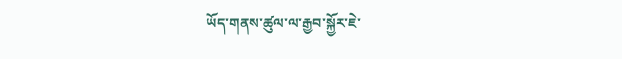ཡོད་གནས་ཚུལ་ལ་རྒྱབ་སྐྱོར་ཇེ་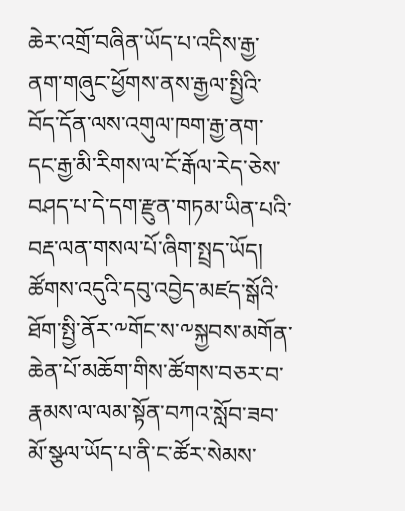ཆེར་འགྲོ་བཞིན་ཡོད་པ་འདིས་རྒྱ་ནག་གཞུང་ཕྱོགས་ནས་རྒྱལ་སྤྱིའི་བོད་དོན་ལས་འགུལ་ཁག་རྒྱ་ནག་དང་རྒྱ་མི་རིགས་ལ་ངོ་རྒོལ་རེད་ཅེས་བཤད་པ་དེ་དག་རྫུན་གཏམ་ཡིན་པའི་བརྡ་ལན་གསལ་པོ་ཞིག་སྤྲད་ཡོད།
ཚོགས་འདུའི་དབུ་འབྱེད་མཛད་སྒོའི་ཐོག་སྤྱི་ནོར་༸གོང་ས་༸སྐྱབས་མགོན་ཆེན་པོ་མཆོག་གིས་ཚོགས་བཅར་བ་རྣམས་ལ་ལམ་སྟོན་བཀའ་སློབ་ཟབ་མོ་སྩལ་ཡོད་པ་ནི་ང་ཚོར་སེམས་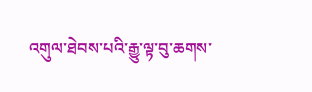འགུལ་ཐེབས་པའི་རྒྱུ་ལྟ་བུ་ཆགས་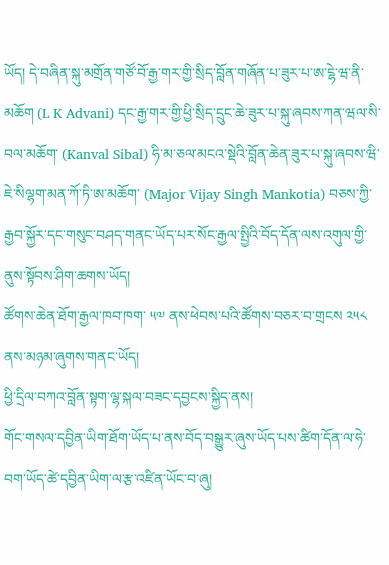ཡོད། དེ་བཞིན་སྐུ་མགྲོན་གཙོ་བོ་རྒྱ་གར་གྱི་སྲིད་བློན་གཞོན་པ་ཟུར་པ་ཨ་ངྷེ་ཝ་ནི་མཆོག (L K Advani) དང་རྒྱ་གར་གྱི་ཕྱི་སྲིད་དྲུང་ཆེ་ཟུར་པ་སྐུ་ཞབས་ཀན་ཝལ་སི་བལ་མཆོག་ (Kanval Sibal) ཧི་མ་ཅལ་མངའ་སྡེའི་བློན་ཆེན་ཟུར་པ་སྐུ་ཞབས་ཝི་ཇེ་སིལྷག་མན་ཀོ་ཏི་ཨ་མཆོག་ (Major Vijay Singh Mankotia) བཅས་ཀྱི་རྒྱབ་སྐྱོར་དང་གསུང་བཤད་གནང་ཡོད་པར་སོང་རྒྱལ་སྤྱིའི་བོད་དོན་ལས་འགུལ་གྱི་ནུས་སྟོབས་ཤིག་ཆགས་ཡོད།
ཚོགས་ཆེན་ཐོག་རྒྱལ་ཁབ་ཁག་ ༥༧ ནས་ཕེབས་པའི་ཚོགས་བཅར་བ་གྲངས ༢༥༨ ནས་མཉམ་ཞུགས་གནང་ཡོད།
ཕྱི་དྲིལ་བཀའ་བློན་སྟག་ལྷ་སྐལ་བཟང་དབྱངས་སྐྱིད་ནས།
གོང་གསལ་དབྱིན་ཡིག་ཐོག་ཡོད་པ་ནས་བོད་བསྒྱུར་ཞུས་ཡོད་པས་ཚིག་དོན་ལ་ཧེ་བག་ཡོད་ཚེ་དབྱིན་ཡིག་ལ་རྩ་འཛིན་ཡོང་བ་ཞུ།